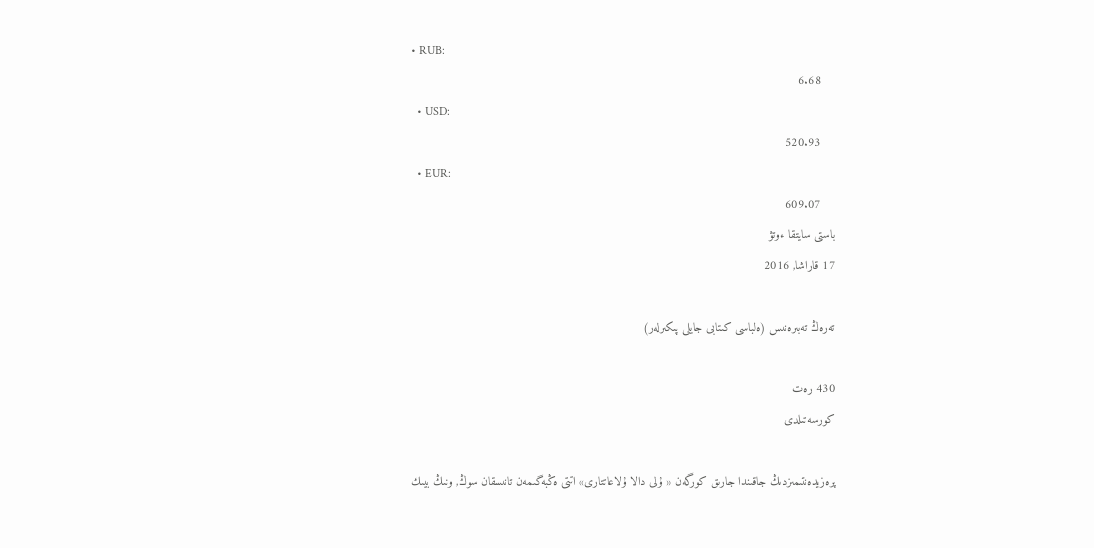• RUB:
    6.68
  • USD:
    520.93
  • EUR:
    609.07
باستى سايتقا ءوتۋ
17 قاراشا, 2016

تەرەڭ تەبىرەنىس (ەلباسى كىتابى جايلى پىكىرلەر)

430 رەت
كورسەتىلدى

پرەزيدەنتىمىزدىڭ جاقىندا جارىق كورگەن « ۇلى دالا ۇلاعاتتارى» اتتى ەڭبەگىمەن تانىسقان سوڭ, ونىڭ بيىك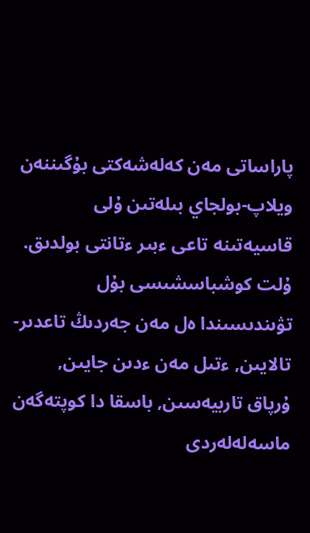پاراساتى مەن كەلەشەكتى بۇگىننەن ويلاپ-بولجاي بىلەتىن ۇلى قاسيەتىنە تاعى ءبىر ءتانتى بولدىق. ۇلت كوشباسشىسى بۇل تۋىندىسىندا ەل مەن جەردىڭ تاعدىر-تالايىن, ءتىل مەن ءدىن جايىن, ۇرپاق تاربيەسىن, باسقا دا كوپتەگەن ماسەلەلەردى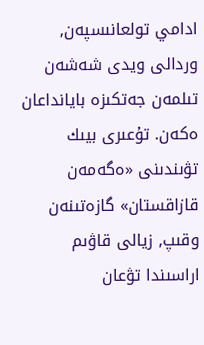ادامي تولعانىسپەن, وردالى ويدى شەشەن تىلمەن جەتكىزە بايانداعان ەكەن. تۇعىرى بيىك تۋىندىنى «ەگەمەن قازاقستان» گازەتىنەن وقىپ, زيالى قاۋىم اراسىندا تۋعان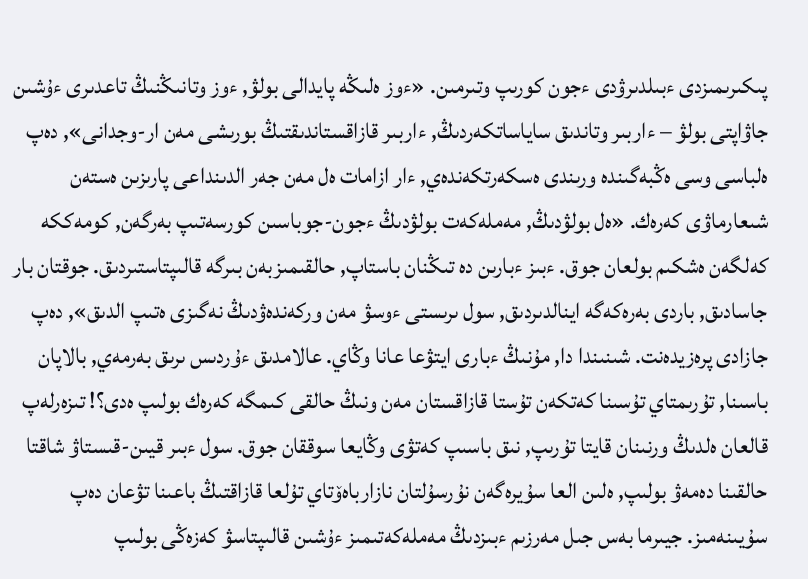پىكىرىمىزدى ءبىلدىرۋدى ءجون كورىپ وتىرمىن. «ءوز ەلىڭە پايدالى بولۋ, ءوز وتانىڭنىڭ تاعدىرى ءۇشىن جاۋاپتى بولۋ – ءاربىر وتاندىق ساياساتكەردىڭ, ءاربىر قازاقستاندىقتىڭ بورىشى مەن ار-وجدانى», دەپ ەلباسى وسى ەڭبەگىندە ورىندى ەسكەرتكەندەي, ءار ازامات ەل مەن جەر الدىنداعى پارىزىن ەستەن شىعارماۋى كەرەك. «ەل بولۋدىڭ, مەملەكەت بولۋدىڭ ءجون-جوباسىن كورسەتىپ بەرگەن, كومەككە كەلگەن ەشكىم بولعان جوق. ءبىز ءبارىن دە تىڭنان باستاپ, حالقىمىزبەن بىرگە قالىپتاستىردىق. جوقتان بار جاسادىق, باردى بەرەكەگە اينالدىردىق, سول ىرىستى ءوسۋ مەن وركەندەۋدىڭ نەگىزى ەتىپ الدىق», دەپ جازادى پرەزيدەنت. شىنىندا دا, مۇنىڭ ءبارى ايتۋعا عانا وڭاي. عالامدىق ءۇردىس ىرىق بەرمەي, بالاپان باسىنا, تۇرىمتاي تۇسىنا كەتكەن تۇستا قازاقستان مەن ونىڭ حالقى كىمگە كەرەك بولىپ ەدى؟! تىزەرلەپ قالعان ەلدىڭ ورنىنان قايتا تۇرىپ, نىق باسىپ كەتۋى وڭايعا سوققان جوق. سول ءبىر قيىن-قىستاۋ شاقتا حالقىنا دەمەۋ بولىپ, ەلىن العا سۇيرەگەن نۇرسۇلتان نازارباەۆتاي تۇلعا قازاقتىڭ باعىنا تۋعان دەپ سۇيىنەمىز. جيىرما بەس جىل مەرزىم ءبىزدىڭ مەملەكەتىمىز ءۇشىن قالىپتاسۋ كەزەڭى بولىپ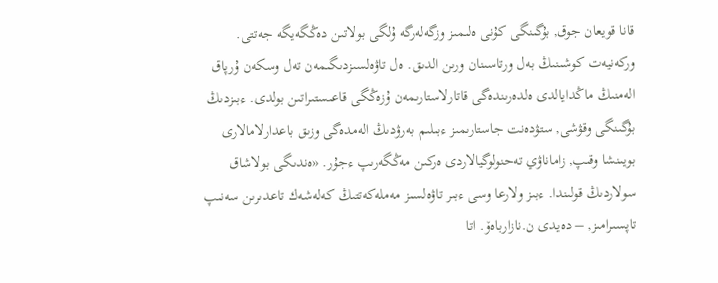قانا قويعان جوق, بۇگىنگى كۇنى ەلىمىز وزگەلەرگە ۇلگى بولاتىن دەڭگەيگە جەتتى. وركەنيەت كوشىنىڭ بەل ورتاسىنان ورىن الدىق. ەل تاۋەلسىزدىگىمەن تەل وسكەن ۇرپاق الەمنىڭ ماڭدايالدى ەلدەرىندەگى قاتارلاستارىمەن ۇزەڭگى قاعىستىراتىن بولدى. ءبىزدىڭ بۇگىنگى وقۋشى, ستۋدەنت جاستارىمىز ءبىلىم بەرۋدىڭ الەمدەگى وزىق باعدارلامالارى بويىنشا وقىپ, زاماناۋي تەحنولوگيالاردى ەركىن مەڭگەرىپ ءجۇر. «ەندىگى بولاشاق سولاردىڭ قولىندا. ءبىز ولارعا وسى ءبىر تاۋەلسىز مەملەكەتتىڭ كەلەشەك تاعدىرىن سەنىپ تاپسىرامىز, – دەيدى ن.نازارباەۆ. اتا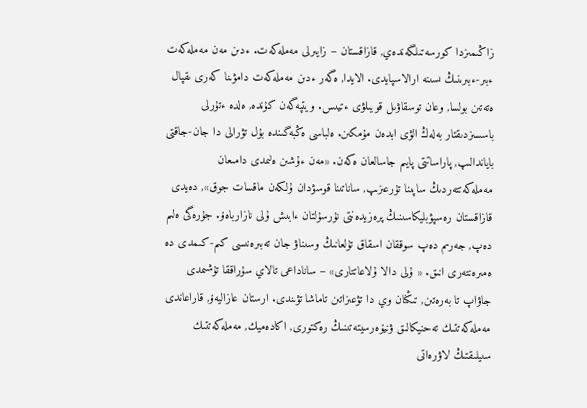زاڭىمىزدا كورسەتىلگەندەي, قازاقستان – زايىرلى مەملەكەت. ءدىن مەن مەملەكەت ءبىر-ءبىرىنىڭ ىسىنە ارالاسپايدى. الايدا, ەگەر ءدىن مەملەكەت دامۋىنا كەرى ىقپال ەتەتىن بولسا, وعان توسقاۋىل قويىلۋى ءتيىس. ويتپەگەن كۇندە, ەلدە ءتۇرلى باسسىزدىقتار بەلەڭ الۋى ابدەن مۇمكىن. ەلباسى ەڭبەگىندە بۇل تۋرالى دا جان-جاقتى باياندالىپ, پاراساتتى پايىم جاسالعان ەكەن. «مەن ءۇشىن ەلىمدى دامىعان مەملەكەتتەردىڭ ساپىنا تۇرعىزىپ, ساناتىنا قوسۋدان ۇلكەن ماقسات جوق», دەيدى قازاقستان رەسپۋبليكاسىنىڭ پرەزيدەنتى نۇرسۇلتان ءابىش ۇلى نازارباەۆ. جۇرەگى ەلىم دەپ, جەرىم دەپ سوققان اسقاق تۇلعانىڭ وسىناۋ جان تەبىرەنىسى كىم-كىمدى دە ەمىرەنتەرى انىق. « ۇلى دالا ۇلاعاتتارى» – ساناداعى تالاي سۇراققا تۇشىمدى جاۋاپ تا بەرەتىن, تىڭنان وي دا تۋعىزاتىن تاماشا تۋىندى. ارستان عازاليەۆ, قاراعاندى مەملەكەتتىك تەحنيكالىق ۋنيۆەرسيتەتىنىڭ رەكتورى, اكادەميك, مەملەكەتتىك سىيلىقتىڭ لاۋرەاتى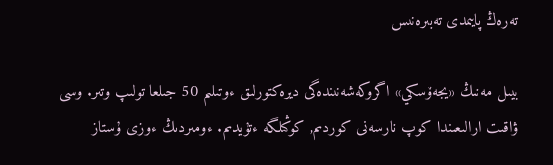تەرەڭ پايىمدى تەبىرەنىس

بيىل مەنىڭ «يجەۆسكي» اگروكەشەنىندەگى ديرەكتورلىق ءوتىلىم 50 جىلعا تولىپ وتىر. وسى ۋاقىت ارالىعىندا كوپ نارسەنى كوردىم, كوڭىلگە ءتۇيدىم. ءومىردىڭ ءوزى ۇستاز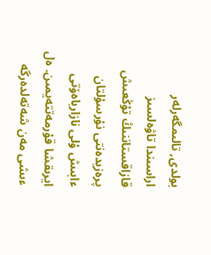بولدى, تالىمگەرلەر اراسىندا تاۋەلسىز قازاقستاننىڭ تۇڭعىش پرەزيدەنتى نۇرسۇلتان ءابىش ۇلى نازارباەۆتى ايرىقشا قۇرمەتتەيمىن. ەل ءىشى مەن شەتەلدەرگە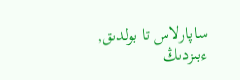ساپارلاس تا بولدىق, ءبىزدىڭ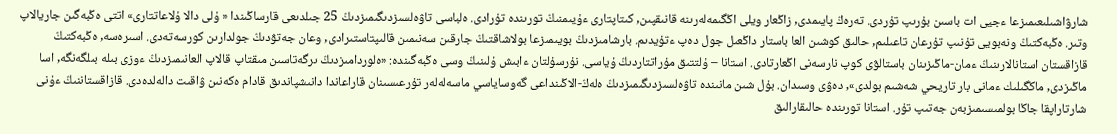شارۋاشىلىعىمىزعا ءجيى ات باسىن بۇرىپ تۇردى. تەرەڭ پايىمدى, زاڭعار ويلى اڭگىمەلەرىنە قانىقپىن, كىتاپتارى ءۇيىمنىڭ تورىندە تۇرادى. ەلباسى تاۋەلسىزدىگىمىزدىڭ 25 جىلدىعى قارساڭىندا « ۇلى دالا ۇلاعاتتارى» اتتى ەڭبەگىن جاريالاپ وتىر. ەڭبەكتىڭ ونەبويى تۇنىپ تۇرعان تاعىلىم, حالىق كوشىن العا باستار داڭعىل جول دەپ ءتۇيدىم. بارشامىزدىڭ بويىمىزعا بولاشاقتىڭ جارقىن سەنىمىن قالىپتاستىرادى, وعان جەتۋدىڭ جولدارىن كورسەتەدى. اسىرەسە, ەڭبەكتىڭ قازاقستان استانالارىنىڭ ءمان-ماڭىزىنان باستالۋى كوپ نارسەنى اڭعارتادى. استانا – ۇلتتىق مۇراتتاردىڭ ۇياسى. نۇرسۇلتان ءابىش ۇلىنىڭ وسى ەڭبەگىندە: «ەلوردامىزدىڭ ىرگەتاسىن مىقتاپ قالاپ العانىمىزدىڭ ءوزى بىلە بىلگەنگە, اسا ماڭىزدى, ماڭگىلىك ءمانى بار تاريحي شەشىم بولدى», دەۋى وسىدان. بۇل شىن مانىندە تاۋەلسىزدىگىمىزدىڭ ەلەڭ-الاڭىنداعى گەوساياسي ماسەلەلەر تۇرعىسىنان قاراعاندا دانىشپاندىق قادام ەكەنىن ۋاقىت دالەلدەدى. قازاقستاننىڭ ءۇنى شارتاراپقا جاڭا بولمىسىمىزبەن جەتىپ تۇر. استانا تورىندە حالىقارالىق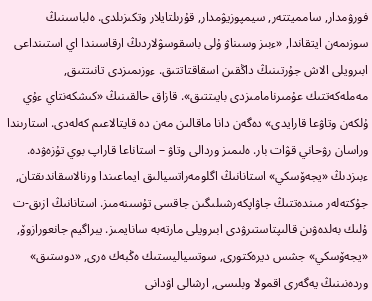فورۋمدار, سامميتتەر, سيمپوزيۋمدار, قۇرىلتايلار وتكىزىلدى. ەلباسىنىڭ سوزىمەن ايتقاندا, «ءبىز وسىناۋ ۇلى باسقوسۋلاردىڭ ارقاسىندا اي استىنداعى ابىرويلى الاش جۇرتىنىڭ داڭقىن اسقاقتاتتىق. ءوزىمىزدى تانىتتىق, مەملەكەتتىك عۇمىرنامامىزدى بايىتتىق». قازاق حالقىنىڭ «كىشكەنتاي ءۇي ۇلكەن وتاۋعا قارايدى» دەگەن دانا ماقالىن مەن دە قايتالاعىم كەلەدى. استارىندا وراسان رۋحاني قۋات بار. ەلىمىز وردالى وتاۋ – استاناعا قاراپ بوي تۇزەۋدە. ءبىزدىڭ «يجەۆسكي» استانانىڭ اگلومەراتسيالىق ايماعىندا ورنالاسقاندىقتان, جۇكتەلەر مىندەتتىڭ جاۋاپكەرشىلىگىن جاقسى تۇسىنەمىز. استانانىڭ ازىق-ت ۇلىك بەلدەۋىن قالىپتاستىرۋدى ابىرويلى مارتەبە سانايمىز. يبراگيم جانعورازوۆ, «يجەۆسكي» جشس ديرەكتورى, سوتسياليستىك ەڭبەك ەرى, «دوستىق» وردەنىنىڭ يەگەرى اقمولا وبلىسى, ارشالى اۋدانى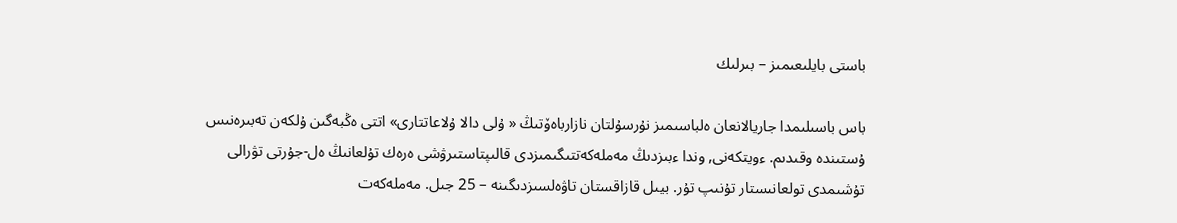باستى بايلىعىمىز – بىرلىك

باس باسىلىمدا جاريالانعان ەلباسىمىز نۇرسۇلتان نازارباەۆتىڭ « ۇلى دالا ۇلاعاتتارى» اتتى ەڭبەگىن ۇلكەن تەبىرەنىس ۇستىندە وقىدىم. ءويتكەنى, وندا ءبىزدىڭ مەملەكەتتىگىمىزدى قالىپتاستىرۋشى ەرەك تۇلعانىڭ ەل-جۇرتى تۋرالى تۇشىمدى تولعانىستار تۇنىپ تۇر. بيىل قازاقستان تاۋەلسىزدىگىنە – 25 جىل. مەملەكەت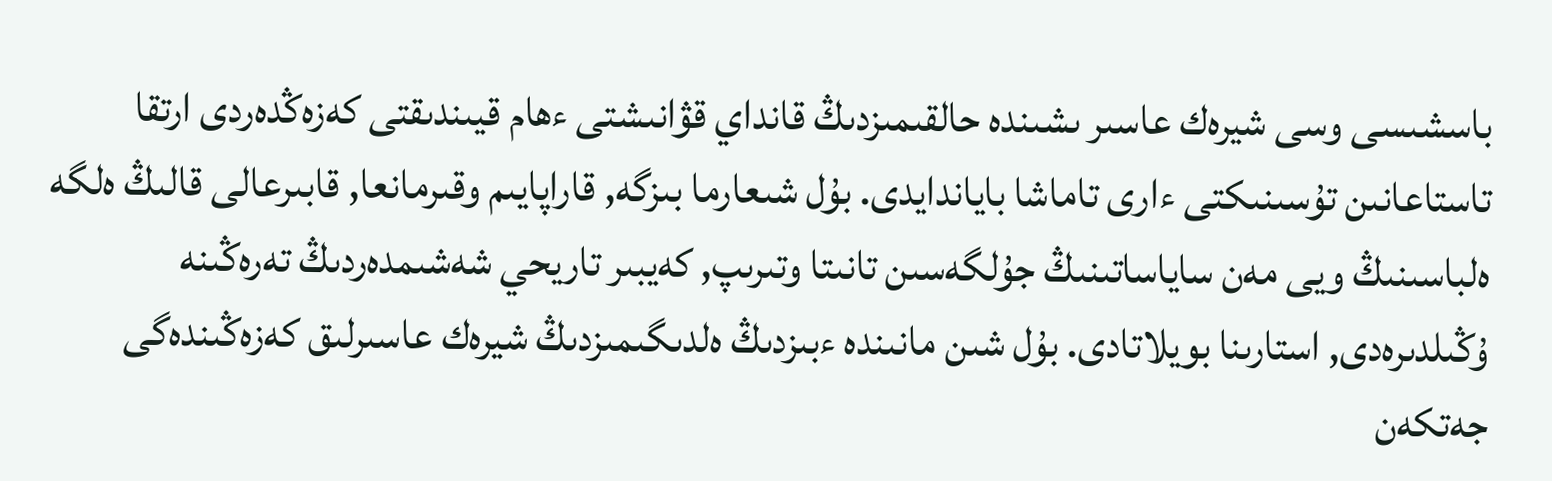باسشىسى وسى شيرەك عاسىر ىشىندە حالقىمىزدىڭ قانداي قۋانىشتى ءھام قيىندىقتى كەزەڭدەردى ارتقا تاستاعانىن تۇسىنىكتى ءارى تاماشا باياندايدى. بۇل شىعارما بىزگە, قاراپايىم وقىرمانعا, قابىرعالى قالىڭ ەلگە ەلباسىنىڭ ويى مەن ساياساتىنىڭ جۇلگەسىن تانىتا وتىرىپ, كەيبىر تاريحي شەشىمدەردىڭ تەرەڭىنە ۇڭىلدىرەدى, استارىنا بويلاتادى. بۇل شىن مانىندە ءبىزدىڭ ەلدىگىمىزدىڭ شيرەك عاسىرلىق كەزەڭىندەگى جەتكەن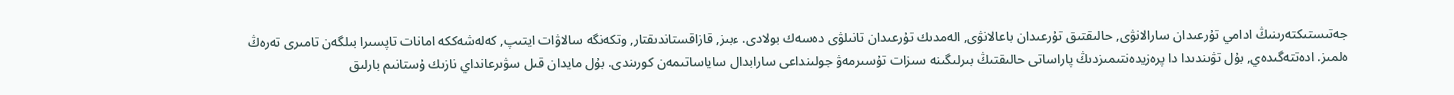جەتىستىكتەرىنىڭ ادامي تۇرعىدان سارالانۋى, حالىقتىق تۇرعىدان باعالانۋى, الەمدىك تۇرعىدان تانىلۋى دەسەك بولادى. ءبىز, قازاقستاندىقتار, وتكەنگە سالاۋات ايتىپ, كەلەشەككە امانات تاپسىرا بىلگەن تامىرى تەرەڭ ەلمىز. ادەتتەگىدەي, بۇل تۋىندىدا دا پرەزيدەنتىمىزدىڭ پاراساتى حالىقتىڭ بىرلىگىنە سىزات تۇسىرمەۋ جولىنداعى سارابدال ساياساتىمەن كورىندى. بۇل مايدان قىل سۋىرعانداي نازىك ۇستانىم بارلىق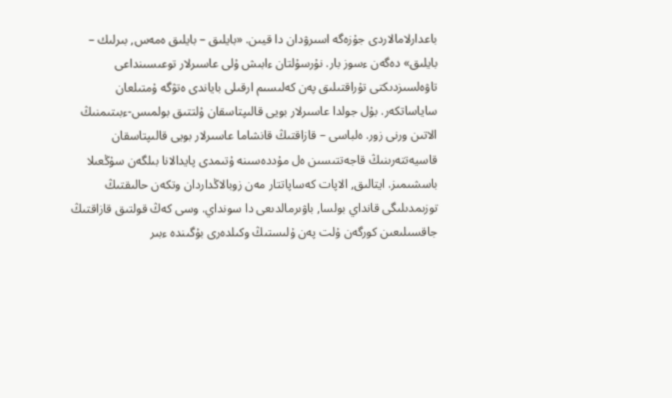باعدارلامالاردى جۇزەگە اسىرۋدان دا قيىن. «بايلىق – بايلىق ەمەس, بىرلىك – بايلىق» دەگەن ءسوز بار. نۇرسۇلتان ءابىش ۇلى عاسىرلار توعىسىنداعى تاۋەلسىزدىكتى تۇراقتىلىق پەن كەلىسىم ارقىلى باياندى ەتۋگە ۇمتىلعان ساياساتكەر. بۇل جولدا عاسىرلار بويى قالىپتاسقان ۇلتتىق بولمىس-ءبىتىمنىڭ الاتىن ورنى زور. ەلباسى – قازاقتىڭ قانشاما عاسىرلار بويى قالىپتاسقان قاسيەتتەرىنىڭ قاجەتتىسىن ەل مۇددەسىنە ۇتىمدى پايدالانا بىلگەن سۇڭعىلا باسشىمىز. ايتالىق, الاپات كەساپاتتار مەن زوبالاڭداردان وتكەن حالىقتىڭ توزىمدىلىگى قانداي بولسا, باۋىرمالدىعى دا سونداي. وسى كەڭ قولتىق قازاقتىڭ جاقسىلىعىن كورگەن ۇلت پەن ۇلىستىڭ وكىلدەرى بۇگىندە ءبىر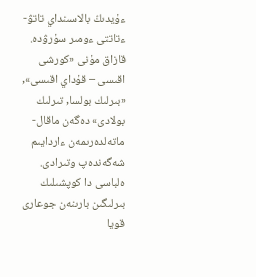ءۇيدىڭ بالاسىنداي تاتۋ-ءتاتتى ءومىر سۇرۋدە. قازاق مۇنى «كورشى اقىسى – قۇداي اقىسى», «بىرلىك بولسا, تىرلىك بولادى» دەگەن ماقال-ماتەلدەرىمەن ءاردايىم شەگەندەپ وتىرادى. ەلباسى دا كوپشىلىك بىرلىگىن بارىنەن جوعارى قويا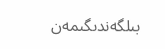بىلگەندىگىمەن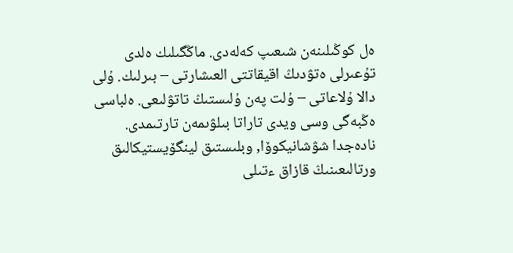ەل كوڭىلىنەن شىعىپ كەلەدى. ماڭگىلىك ەلدى تۇعىرلى ەتۋدىڭ اقيقاتتى العىشارتى – بىرلىك. ۇلى دالا ۇلاعاتى – ۇلت پەن ۇلىستىڭ تاتۋلىعى. ەلباسى ەڭبەگى وسى ويدى تاراتا بىلۋىمەن تارتىمدى. نادەجدا شۋشانيكوۆا, وبلىستىق لينگۆيستيكالىق ورتالىعىنىڭ قازاق ءتىلى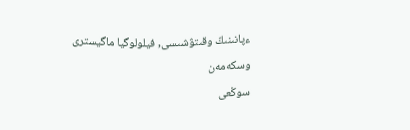ءپانىنىڭ وقىتۋشىسى, فيلولوگيا ماگيسترى   وسكەمەن
سوڭعى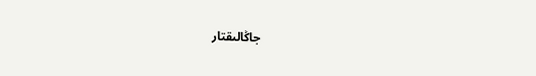جاڭالىقتار